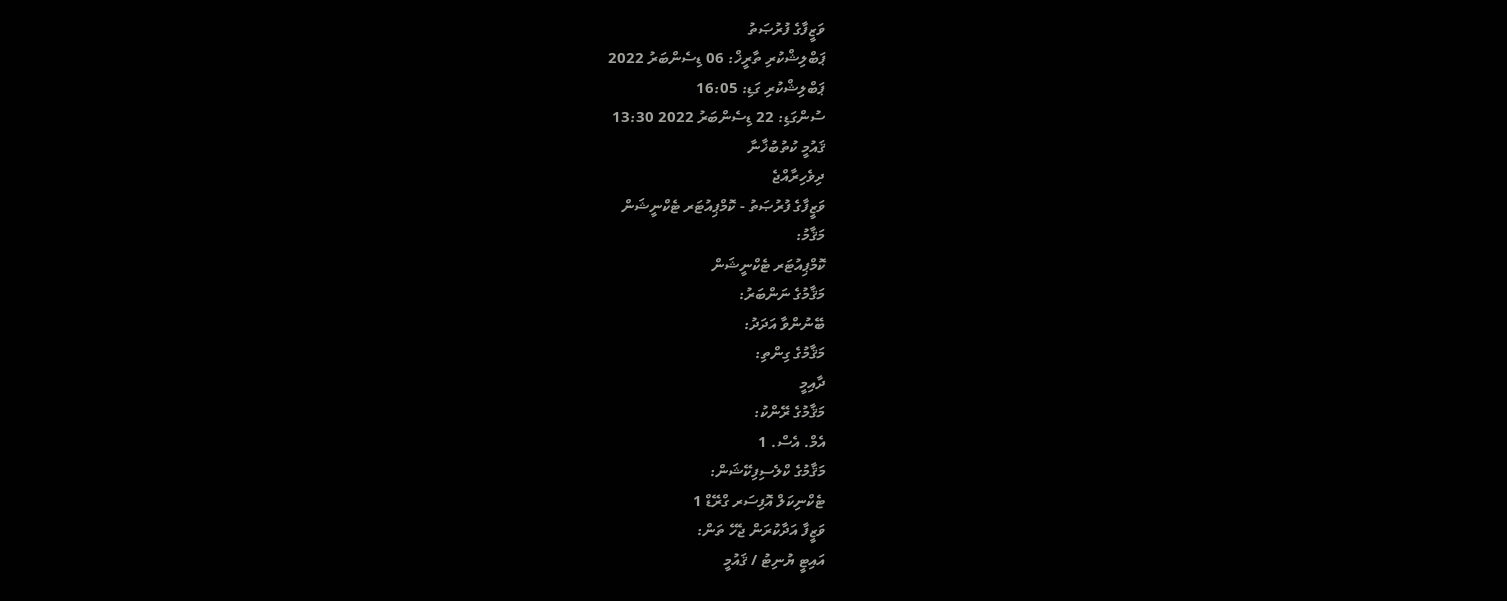ވަޒީފާގެ ފުރުޞަތު
ޕަބްލިޝްކުރި ތާރީޚް: 06 ޑިސެންބަރު 2022
ޕަބްލިޝްކުރި ގަޑި: 16:05
ސުންގަޑި: 22 ޑިސެންބަރު 2022 13:30
ޤައުމީ ކުތުބުޚާނާ
ދިވެހިރާއްޖެ
ވަޒީފާގެ ފުރުޞަތު - ކޮމްޕިއުޓަރ ޓެކްނީޝަން
މަޤާމު:
ކޮމްޕިއުޓަރ ޓެކްނީޝަން
މަޤާމުގެ ނަންބަރު:
ބޭނުންވާ އަދަދު:
މަޤާމުގެ ގިންތި:
ދާއިމީ
މަޤާމުގެ ރޭންކު:
އެމް. އެސް. 1
މަޤާމުގެ ކްލެސިފިކޭޝަން:
ޓެކްނިކަލް އޮފިސަރ ގްރޭޑް 1
ވަޒީފާ އަދާކުރަން ޖެހޭ ތަން:
އައިޓީ ޔުނިޓު / ޤައުމީ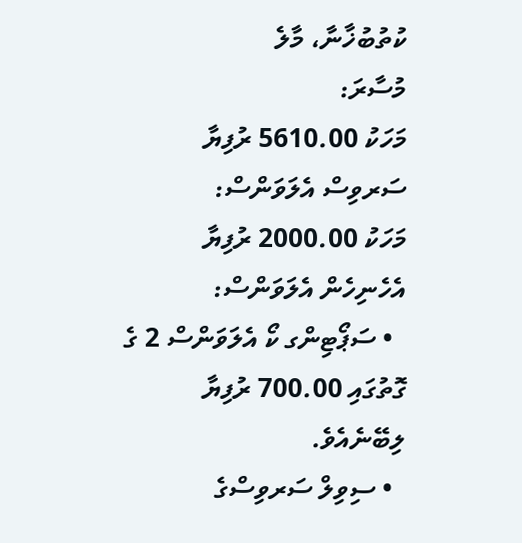ކުތުބުޚާނާ، މާލެ
މުސާރަ:
މަހަކު 5610.00 ރުފިޔާ
ސަރވިސް އެލަވަންސް:
މަހަކު 2000.00 ރުފިޔާ
އެހެނިހެން އެލަވަންސް:
  • ސަޕޯޓިންގ ކޯ އެލަވަންސް 2 ގެ ގޮތުގައި 700.00 ރުފިޔާ ލިބޭނެއެވެ.
  • ސިވިލް ސަރވިސްގެ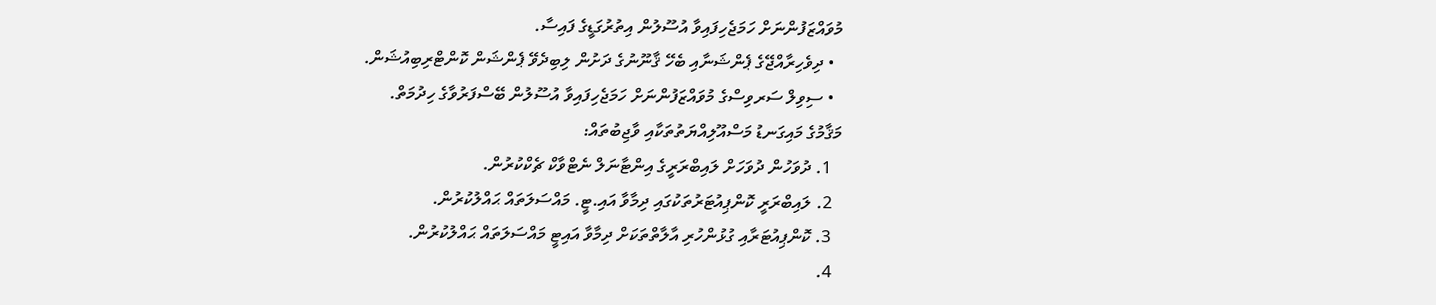މުވައްޒަފުންނަށް ހަމަޖެހިފައިވާ އުސޫލުން އިތުރުގަޑީގެ ފައިސާ.
  • ދިވެހިރާއްޖޭގެ ޕެންޝަނާއި ބެހޭ ޤާނޫނުގެ ދަށުން ލިބިދެވޭ ޕެންޝަން ކޮންޓްރިބިއުޝަން.
  • ސިވިލް ސަރވިސްގެ މުވައްޒަފުންނަށް ހަމަޖެހިފައިވާ އުސޫލުން ބޭސްފަރުވާގެ ހިދުމަތް.
މަޤާމުގެ މައިގަނޑު މަސްއޫލިއްޔަތުތަކާއި ވާޖިބުތައް:
  1. ދުވަހުން ދުވަހަށް ލައިބްރަރީގެ އިންޓާނަލް ނެޓްވާކް ޗެކްކުރުން.
  2. ލައިބްރަރީ ކޮންޕިއުޓަރުތަކުގައި ދިމާވާ އައި.ޓީ. މައްސަލަތައް ޙައްލުކުރުން.
  3. ކޮންޕިއުޓަރާއި ގުޅުންހުރި އާލާތްތަކަށް ދިމާވާ އައިޓީ މައްސަލަތައް ޙައްލުކުރުން.
  4.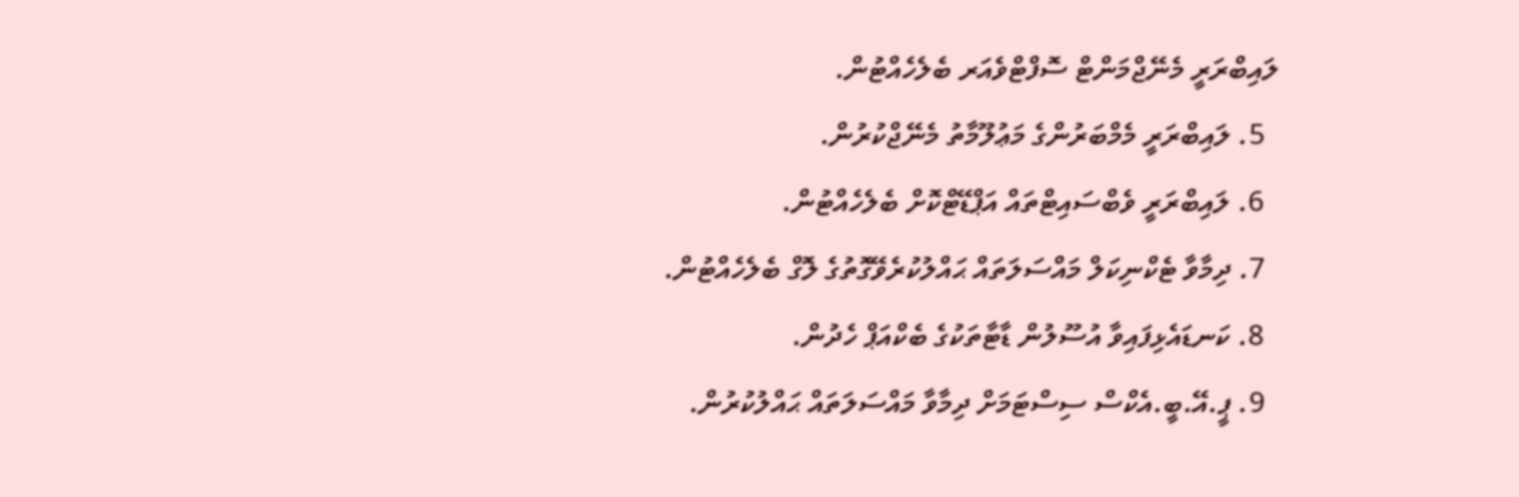ލައިބްރަރީ މެނޭޖްމަންޓް ސޮފްޓްވެއަރ ބެލެހެއްޓުން.
  5. ލައިބްރަރީ މެމްބަރުންގެ މަޢުލޫމާތު މެނޭޖްކުރުން.
  6. ލައިބްރަރީ ވެބްސައިޓްތައް އަޕްޑޭޓްކޮށް ބެލެހެއްޓުން.
  7. ދިމާވާ ޓެކްނިކަލް މައްސަލަތައް ޙައްލުކުރެވޭގޮތުގެ ލޮގް ބެލެހެއްޓުން.
  8. ކަނޑައެޅިފައިވާ އުސޫލުން ޑާޓާތަކުގެ ބެކްއަޕް ހެދުން.
  9. ޕީ.އޭ.ބީ.އެކްސް ސިސްޓަމަށް ދިމާވާ މައްސަލަތައް ޙައްލުކުރުން.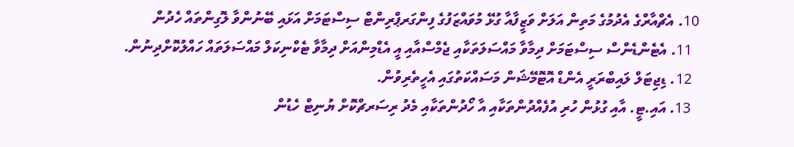10. އެޗްއާރްގެ އެދުމުގެ މަތިން އަލަށް ވަޒީފާއާ ގުޅޭ މުވައްޒަފުގެ ފިންގަރޕްރިންޓް ސިސްޓަމަށް އަޅައި ބޭނުންވާ ލޮގިންތައް ހެދުން
  11. އެޓެންޑެންސް ސިސްޓަމަށް ދިމާވާ މައްސަލަތަކާއި ޖެމްސްއާއި އީ އެޑްމިންއަށް ދިމާވާ ޓެކްނިކަލް މައްސަލަތައް ހައްލުކޮށްދިނުން.
  12. ޑިޖިޓަލް ލައިބްރަރީ އެންޑް އޮޓޮމޭޝަން މަސައްކަތުގައި އެހީތެރިވުން.
  13. އައި.ޓީ. އާއި ގުޅުން ހުރި އުފެއްދުންތަކާއި އާ ހޯދުންތަކާއި މެދު ރިސަރޗްކޮށް ޔުނިޓް ހެޑުން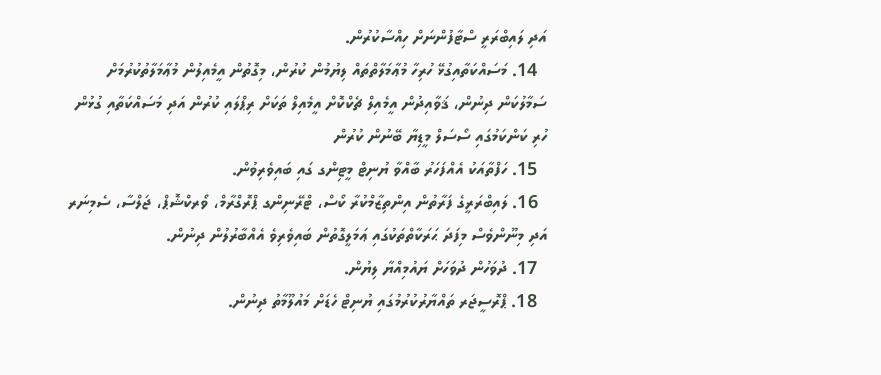އަދި ލައިބްރަރީ ސްޓާފުންނަށް ހިއްސާކުރުން.
  14. މަސައްކަތާއިގުޅޭ ހުރިހާ މުޢާމަލާތްތައް ލިޔުމުން ކުރުން، މިގޮތުން އީމެއިލުން މުޢާމަލާތުކުރުމަށް ސަމާލުކަން ދިނުން، ޤަވާއިދުން އީމެއިލް ޗެކްކޮށް އީމެއިލް ތަކަށް ރިޕްލައި ކުރުން އަދި މަސައްކަތާއި ގުޅުން ހުރި ކަންކަމުގައި ސޯސަލް މީޑިޔާ ބޭނުން ކުރުން
  15. ހަފްތާއަކު އެއްފަހަރު ބާއްވާ ޔުނިޓް މީޓިންގ ގައި ބައިވެރިވުން.
  16. ލައިބްރަރީގެ ފަރާތުން އިންތިޒާމްކުރާ ކޯސް، ޓްރޭނިންގ ޕްރޮގްރާމް، ވޯރކްޝޮޕް، ޖަލްސާ، ސެމިނަރ އަދި މިނޫންވެސް މިފަދަ ޙަރަކާތްތަކުގައި ޢަމަލީގޮތުން ބައިވެރިވެ އެއްބާރުލުން ދިނުން.
  17. ދުވަހުން ދުވަހަށް ޔައުމިއްޔާ ލިޔުން.
  18. ޕްރޮސީޖަރ ތައްޔާރުކުރުމުގައި ޔުނިޓް ހެޑަށް މައުލޫމާތު ދިނުން.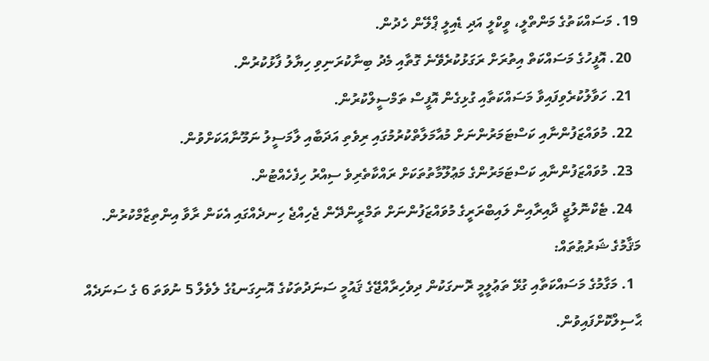19. މަސައްކަތުގެ މަންތްލީ، ވީކްލީ އަދި ޑެއިލީ ޕްލޭން ހެދުން.
  20. އޮފީހުގެ މަސައްކަތް އިތުރަށް ރަގަޅުކުރެވޭނެ ގޮތާއި މެދު ބިނާކުރަނިވި ހިޔާލު ފާޅުކުރުން.
  21. ހަވާލުކުރެވިފައިވާ މަސައްކަތާއި ގުޅިގެން އޮފީސް ތަމްސީލްކުރުން.
  22. މުވައްޒަފުންނާއި ކަސްޓަމަރުންނަށް މުއާމަލާތްކުރުމުގައި ރިވެތި އަދަބާއި ލާމަސީލު ނަމޫނާއަކަށްވުން.
  23. މުވައްޒަފުންނާއި ކަސްޓަމަރުންގެ މަޢުލޫމާތުތަކަށް ރައްކާތެރިވެ ސިއްރު ހިފެހެއްޓުން.
  24. ޓެކްނޮލުޖީ ދާއިރާއިން ލައިބްރަރީގެ މުވައްޒަފުންނަށް ތަމްރީންދޭން ޖެހިއްޖެ ހިނދެއްގައި އެކަން ރާވާ އިންތިޒާމްކުރުން.
މަޤާމުގެ ޝަރުޠުތައް:
  1. މަގާމުގެ މަސައްކަތާއި ގުޅޭ ތަޢުލީމީ ރޮނގަކުން ދިވެހިރާއްޖޭގެ ޤައުމީ ސަނަދުތަކުގެ އޮނިގަނޑުގެ ލެވެލް 5 ނުވަތަ 6 ގެ ސަނަދެއް ޙާސިލްކޮށްފައިވުން.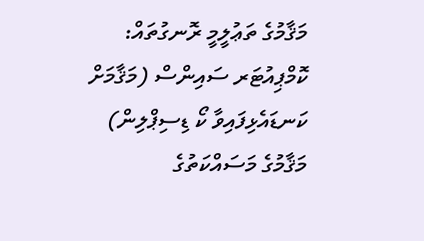މަޤާމުގެ ތަޢުލީމީ ރޮނގުތައް:
ކޮމްޕިއުޓަރ ސައިންސް (މަޤާމަށް ކަނޑައެޅިފައިވާ ކޯ ޑިސިޕްލިން)
މަޤާމުގެ މަސައްކަތުގެ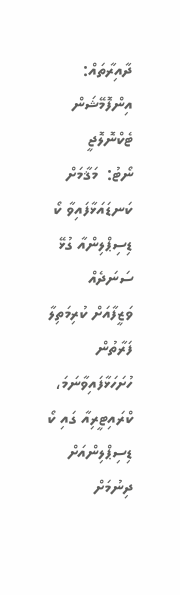ދާއިރާތައް:
އިންފޮމޭޝަން ޓެކްނޮލޮޖީ
ނޯޓު:  މަޤާމަށް ކަނޑައަޅާފައިވާ ކޯ ޑިސިޕްލިންއާ ގުޅޭ ސަނަދެއް ވަޒީފާއަށް ކުރިމަތިލާ ފަރާތުން ހުށަހަޅާފައިވާނަމަ، ކްރައިޓީރިއާ ގައި ކޯ ޑިސިޕްލިންއަށް ދިނުމަށް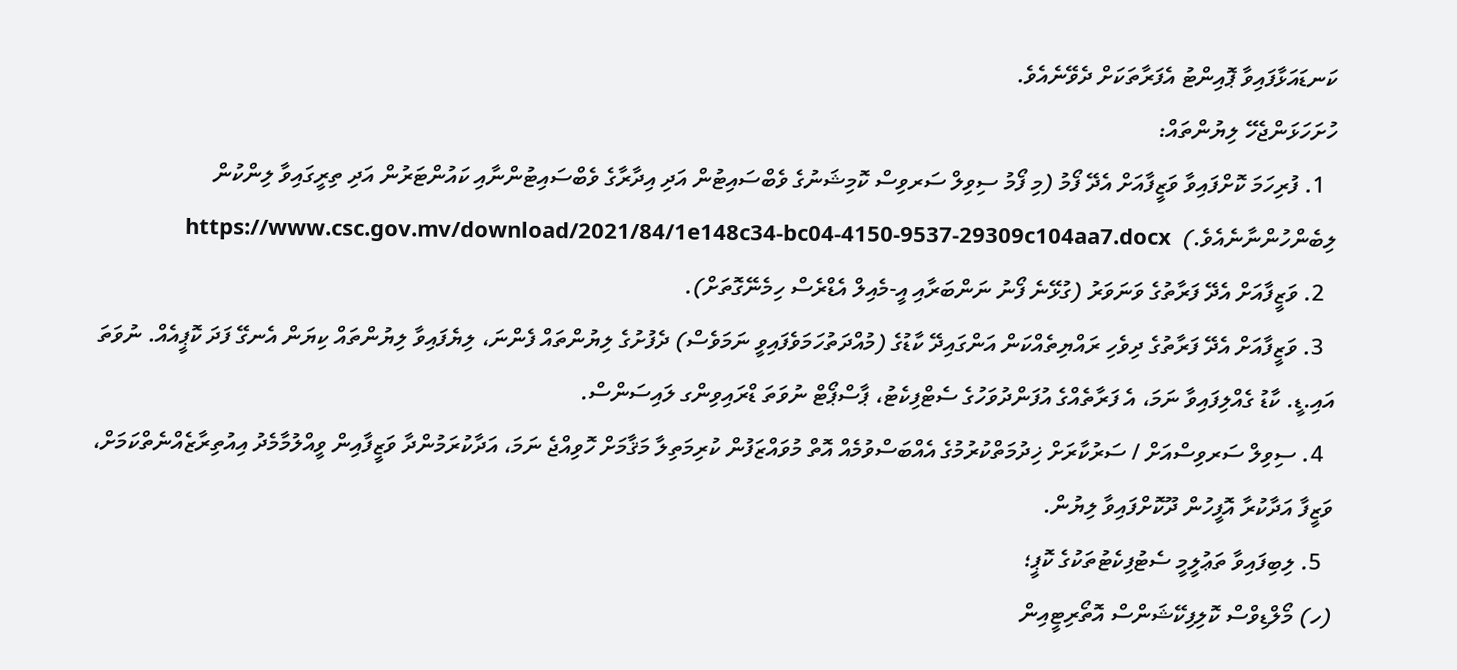ކަނޑައަޅާފައިވާ ޕޮއިންޓު އެފަރާތަކަށް ދެވޭނެއެވެ.
ހުށަހަޅަންޖެހޭ ލިޔުންތައް:
  1. ފުރިހަމަ ކޮށްފައިވާ ވަޒީފާއަށް އެދޭ ފޯމު (މި ފޯމު ސިވިލް ސަރވިސް ކޮމިޝަނުގެ ވެބްސައިޓުން އަދި އިދާރާގެ ވެބްސައިޓުންނާއި ކައުންޓަރުން އަދި ތިރީގައިވާ ލިންކުން ލިބެންހުންނާނެއެވެ.)  https://www.csc.gov.mv/download/2021/84/1e148c34-bc04-4150-9537-29309c104aa7.docx
  2. ވަޒީފާއަށް އެދޭ ފަރާތުގެ ވަނަވަރު (ގުޅޭނެ ފޯނު ނަންބަރާއި އީ-މެއިލް އެޑްރެސް ހިމެނޭގޮތަށް).
  3. ވަޒީފާއަށް އެދޭ ފަރާތުގެ ދިވެހި ރައްޔިތެއްކަން އަންގައިދޭ ކާޑުގެ (މުއްދަތުހަމަވެފައިވީ ނަމަވެސް) ދެފުށުގެ ލިޔުންތައް ފެންނަ، ލިޔެފައިވާ ލިޔުންތައް ކިޔަން އެނގޭ ފަދަ ކޮޕީއެއް. ނުވަތަ އައި.ޑީ. ކާޑު ގެއްލިފައިވާ ނަމަ، އެ ފަރާތެއްގެ އުފަންދުވަހުގެ ސެޓްފިކެޓު، ޕާސްޕޯޓް ނުވަތަ ޑްރައިވިންގ ލައިސަންސް.
  4. ސިވިލް ސަރވިސްއަށް / ސަރުކާރަށް ޚިދުމަތްކުރުމުގެ އެއްބަސްވުމެއް އޮތް މުވައްޒަފުން ކުރިމަތިލާ މަޤާމަށް ހޮވިއްޖެ ނަމަ، އަދާކުރަމުންދާ ވަޒީފާއިން ވީއްލުމާމެދު އިއުތިރާޒެއްނެތްކަމަށް، ވަޒީފާ އަދާކުރާ އޮފީހުން ދޫކޮށްފައިވާ ލިޔުން.
  5. ލިބިފައިވާ ތަޢުލީމީ ސެޓުފިކެޓުތަކުގެ ކޮޕީ؛
(ހ) މޯލްޑިވްސް ކޮލިފިކޭޝަންސް އޮތޯރިޓީއިން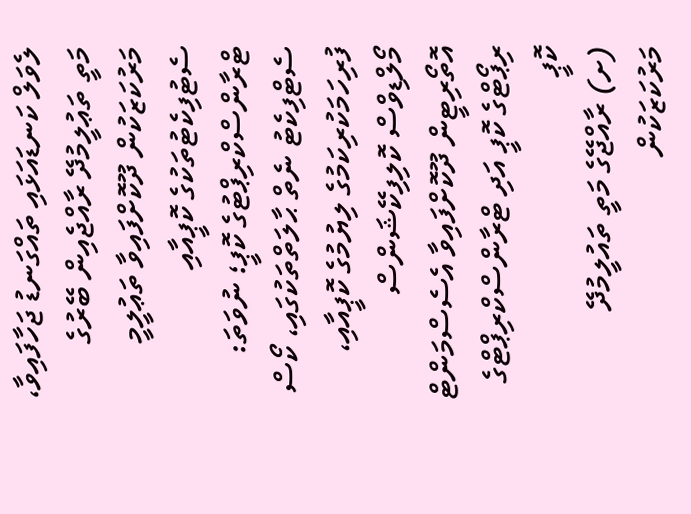ލެވަލް ކަނޑައަޅައި ތައްގަނޑު ޖަހާފައިވާ، މަތީ ތަޢުލީމުދޭ ރާއްޖެއިން ބޭރުގެ މަރުކަޒަކުން ދޫކޮށްފައިވާ ތަޢުލީމީ ސެޓުފިކެޓުތަކުގެ ކޮޕީއާއި ޓްރާންސްކްރިޕްޓުގެ ކޮޕީ؛ ނުވަތަ: ސެޓްފިކެޓު ނެތް ޙާލަތްތަކުގައި، ކޯސް ފުރިހަމަކުރިކަމުގެ ލިޔުމުގެ ކޮޕީއާއި، މޯލްޑިވްސް ކޮލިފިކޭޝަންސް އޮތޯރިޓީން ދޫކޮށްފައިވާ އެސެސްމަންޓް ރިޕޯޓްގެ ކޮޕީ އަދި ޓްރާންސްކްރިޕްޓްގެ ކޮޕީ
(ށ) ރާއްޖޭގެ މަތީ ތައުލީމުދޭ މަރުކަޒަކުން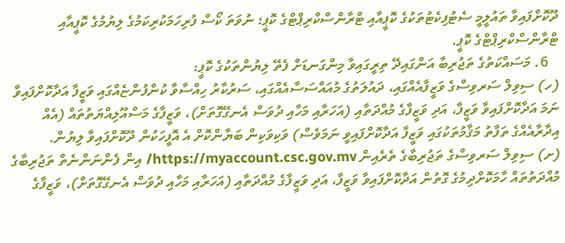ދޫކޮށްފައިވާ ތައުލީމީ ސެޓުފިކެޓުތަކުގެ ކޮޕީއާއި ޓްރާންސްކްރިޕްޓްގެ ކޮޕީ؛ ނުވަތަ ކޯސް ފުރިހަމަކުރިކަމުގެ ލިޔުމުގެ ކޮޕީއާއި ޓްރާންސްކްރިޕްޓްގެ ކޮޕީ.
   6. މަސައްކަތުގެ ތަޖުރިބާ އަންގައިދޭ ތިރީގައިވާ މިންގަނޑަށް ފެތޭ ލިޔުންތަކުގެ ކޮޕީ:
(ހ) ސިވިލް ސަރވިސްގެ ވަޒީފާއެއްގައި، ދައުލަތުގެ މުއައްސަސާއެއްގައި، ސަރުކާރު ހިއްސާވާ ކުންފުންޏެއްގައި ވަޒީފާ އަދާކޮށްފައިވާ ނަމަ އަދާކޮށްފައިވާ ވަޒީފާ، އަދި ވަޒީފާގެ މުއްދަތާއި (އަހަރާއި މަހާއި ދުވަސް އެނގޭގޮތަށް)، ވަޒީފާގެ މަސްއޫލިއްޔަތުތައް (އެއް އިދާރާއެއްގެ ތަފާތު މަޤާމުތަކުގައި ވަޒީފާ އަދާކޮށްފައިވީ ނަމަވެސް) ވަކިވަކިން ބަޔާންކޮށް އެ އޮފީހަކުން ދޫކޮށްފައިވާ ލިޔުން.
(ށ) ސިވިލް ސަރވިސްގެ ތަޖުރިބާގެ ތެރެއިން https://myaccount.csc.gov.mv/ އިން ފެންނަންނެތް ތަޖުރިބާގެ މުއްދަތުތައް ހާމަކޮށްދިމުގެ ގޮތުން އަދާކޮށްފައިވާ ވަޒީފާ، އަދި ވަޒީފާގެ މުއްދަތާއި (އަހަރާއި މަހާއި ދުވަސް އެނގޭގޮތަށް)، ވަޒީފާގެ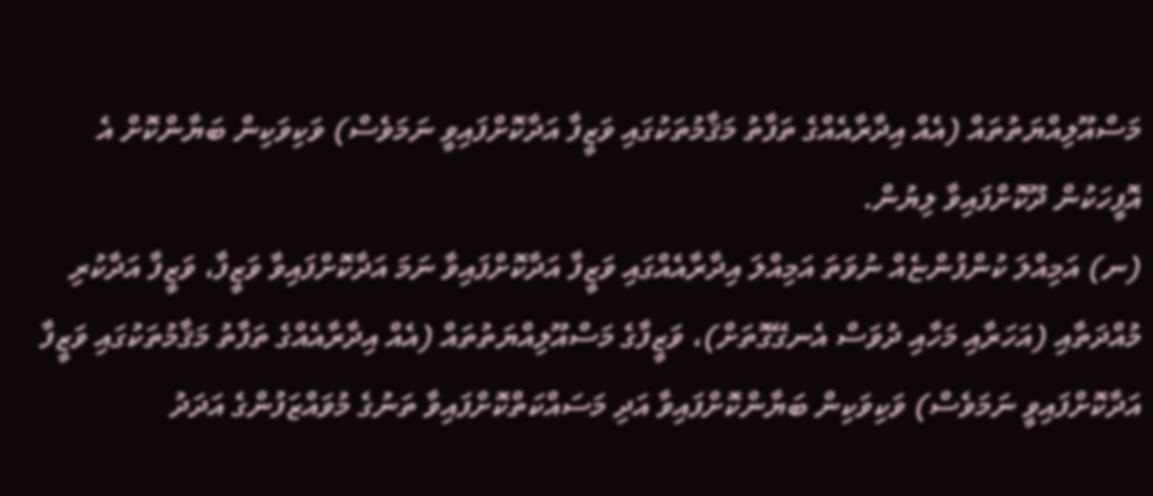މަސްއޫލިއްޔަތުތައް (އެއް އިދާރާއެއްގެ ތަފާތު މަޤާމުތަކުގައި ވަޒީފާ އަދާކޮށްފައިވީ ނަމަވެސް) ވަކިވަކިން ބަޔާންކޮށް އެ އޮފީހަކުން ދޫކޮށްފައިވާ ލިޔުން.
(ނ) އަމިއްލަ ކުންފުންޏެއް ނުވަތަ އަމިއްލަ އިދާރާއެއްގައި ވަޒީފާ އަދާކޮށްފައިވާ ނަމަ އަދާކޮށްފައިވާ ވަޒީފާ، ވަޒީފާ އަދާކުރި މުއްދަތާއި (އަހަރާއި މަހާއި ދުވަސް އެނގޭގޮތަށް)، ވަޒީފާގެ މަސްއޫލިއްޔަތުތައް (އެއް އިދާރާއެއްގެ ތަފާތު މަޤާމުތަކުގައި ވަޒީފާ އަދާކޮށްފައިވީ ނަމަވެސް) ވަކިވަކިން ބަޔާންކޮށްފައިވާ އަދި މަސައްކަތްކޮށްފައިވާ ތަނުގެ މުވައްޒަފުންގެ އަދަދު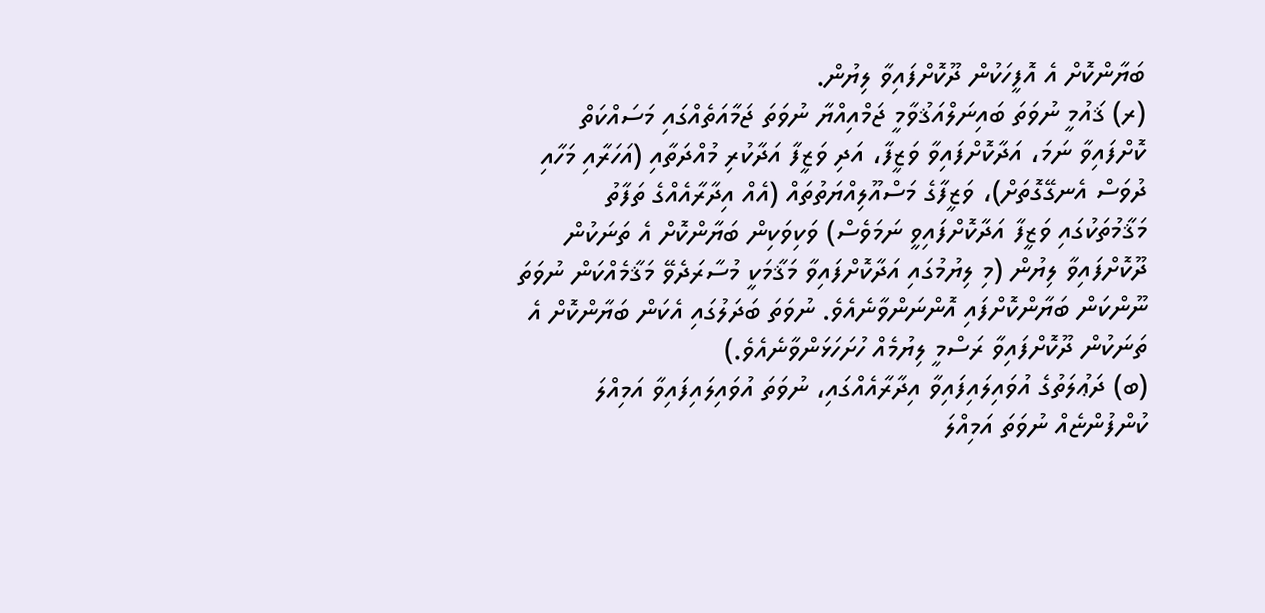ބަޔާންކޮށް އެ އޮފީހަކުން ދޫކޮށްފައިވާ ލިޔުން.
(ރ) ޤައުމީ ނުވަތަ ބައިނަލްއަޤުވާމީ ޖަމްއިއްޔާ ނުވަތަ ޖަމާއަތެއްގައި މަސައްކަތް ކޮށްފައިވާ ނަމަ، އަދާކޮށްފައިވާ ވަޒީފާ، އަދި ވަޒީފާ އަދާކުރި މުއްދަތާއި (އަހަރާއި މަހާއި ދުވަސް އެނގޭގޮތަށް)، ވަޒީފާގެ މަސްއޫލިއްޔަތުތައް (އެއް އިދާރާއެއްގެ ތަފާތު މަޤާމުތަކުގައި ވަޒީފާ އަދާކޮށްފައިވީ ނަމަވެސް) ވަކިވަކިން ބަޔާންކޮށް އެ ތަނަކުން ދޫކޮށްފައިވާ ލިޔުން (މި ލިޔުމުގައި އަދާކޮށްފައިވާ މަޤާމަކީ މުސާރަދެވޭ މަޤާމެއްކަން ނުވަތަ ނޫންކަން ބަޔާންކޮށްފައި އޮންނަންވާނެއެވެ. ނުވަތަ ބަދަލުގައި އެކަން ބަޔާންކޮށް އެ ތަނަކުން ދޫކޮށްފައިވާ ރަސްމީ ލިޔުމެއް ހުށަހަޅަންވާނެއެވެ.)
(ބ) ދަޢުލަތުގެ އުވައިލައިފައިވާ އިދާރާއެއްގައި، ނުވަތަ އުވައިލައިފައިވާ އަމިއްލަ ކުންފުންޏެއް ނުވަތަ އަމިއްލަ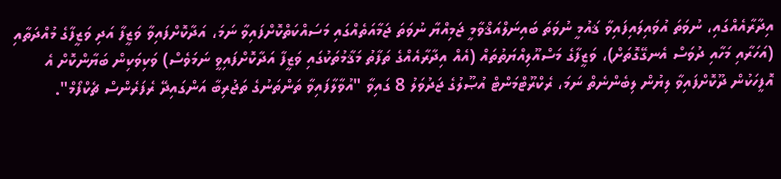އިދާރާއެއްގައި، ނުވަތަ އުވައިލައިފައިވާ ޤައުމީ ނުވަތަ ބައިނަލްއަޤްވާމީ ޖަމިއްޔާ ނުވަތަ ޖަމާއަތެއްގައި މަސައްކަތްކޮށްފައިވާ ނަމަ، އަދާކޮށްފައިވާ ވަޒީފާ އަދި ވަޒީފާގެ މުއްދަތާއި (އަހަރާއި މަހާއި ދުވަސް އެނގޭގޮތަށް)، ވަޒީފާގެ މަސްއޫލިއްޔަތުތައް (އެއް އިދާރާއެއްގެ ތަފާތު މަޤާމުތަކުގައި ވަޒީފާ އަދާކޮށްފައިވީ ނަމަވެސް) ވަކިވަކިން ބަޔާންކޮށް އެ އޮފީހަކުން ދޫކޮށްފައިވާ ލިޔުން ލިބެންނެތް ނަމަ، ރެކްރޫޓްމަންޓް އުޞޫލުގެ ޖަދުވަލު 8 ގައިވާ "އުވާލާފައިވާ ތަންތަނުގެ ތަޖުރިބާ އަންގައިދޭ ރެފަރެންސް ޗެކްފޯމް".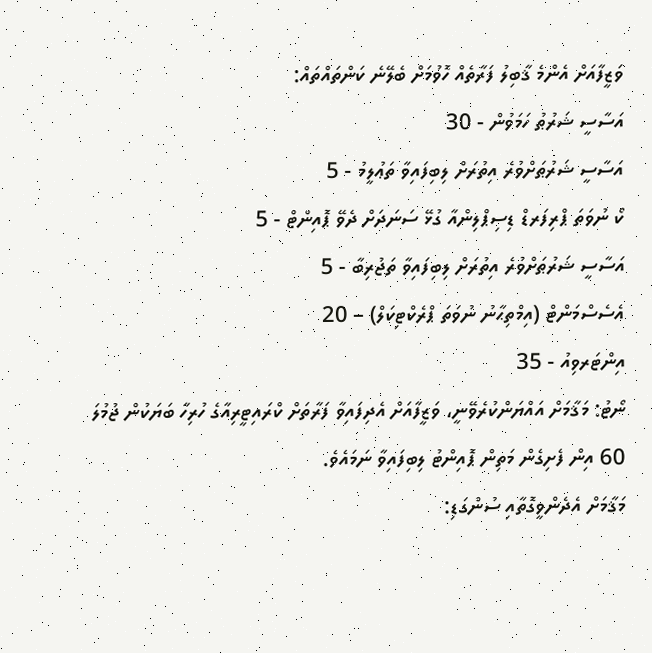ވަޒީފާއަށް އެންމެ ޤާބިލު ފަރާތެއް ހޮވުމަށް ބެލޭނެ ކަންތައްތައް:
އަސާސީ ޝަރުޠު ހަމަވުން - 30
އަސާސީ ޝަރުޠަށްވުރެ އިތުރަށް ލިބިފައިވާ ތަޢުލީމު - 5
ކޯ ނުވަތަ ޕްރިފަރޑް ޑިސިޕްލިންއާ ގުޅޭ ސަނަދަށް ދެވޭ ޕޮއިންޓް - 5
އަސާސީ ޝަރުޠަށްވުރެ އިތުރަށް ލިބިފައިވާ ތަޖުރިބާ - 5
އެސެސްމަންޓް (އިމްތިޙާނު ނުވަތަ ޕްރެކްޓިކަލް) – 20
އިންޓަރވިއު - 35
ނޯޓު: މަޤާމަށް އައްޔަންކުރެވޭނީ، ވަޒީފާއަށް އެދިފައިވާ ފަރާތަށް ކްރައިޓީރިއާގެ ހުރިހާ ބަޔަކުން ޖުމުލަ 60 އިން ފެށިގެން މަތިން ޕޮއިންޓު ލިބިފައިވާ ނަމައެވެ.
މަޤާމަށް އެދެންވީގޮތާއި ސުންގަޑި: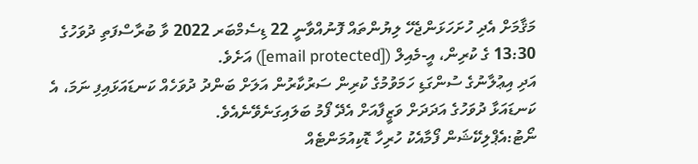މަޤާމަށް އެދި ހުށަހަޅަންޖެހޭ ލިޔުންތައް ފޮނުއްވާނީ 22 ޑިސެމްބަރ 2022 ވާ ބުރާސްފަތި ދުވަހުގެ 13:30 ގެ ކުރިން، އީ-މެއިލް ([email protected]) އަށެވެ.
އަދި އިޢުލާނުގެ ސުންގަޑި ހަމަވުމުގެ ކުރިން ސަރުކާރުން އަލަށް ބަންދު ދުވަހެއް ކަނޑައަޅައިފި ނަމަ، އެ ކަނޑައަޅާ ދުވަހުގެ އަދަދަށް ވަޒީފާއަށް އެދޭ ފޯމު ބަލައިގަނެވޭނެއެވެ.
ނޯޓު:އެޕްލިކޭޝަން ފޯމާއެކު ހުރިހާ ޑޮކިއުމަންޓެއް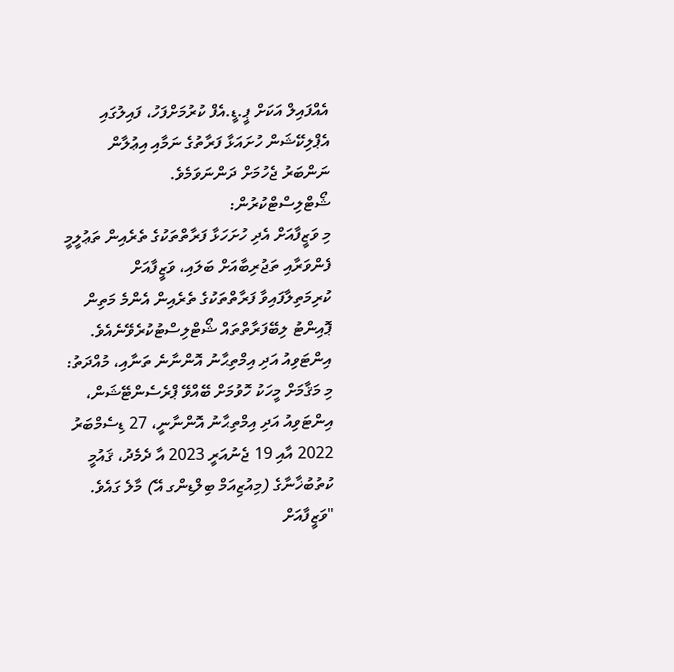އެއްފައިލް އަކަށް ޕީ.ޑީ.އެފް ކުރުމަށްފަހު، ފައިލުގައި އެޕްލިކޭޝަން ހުށައަޅާ ފަރާތުގެ ނަމާއި އިޢުލާން ނަންބަރު ޖެހުމަށް ދަންނަވަމެވެ.
ޝޯޓްލިސްޓްކުރުން:
މި ވަޒީފާއަށް އެދި ހުށަހަޅާ ފަރާތްތަކުގެ ތެރެއިން ތަޢުލީމީ ފެންވަރާއި ތަޖުރިބާއަށް ބަލައި، ވަޒީފާއަށް ކުރިމަތިލާފައިވާ ފަރާތްތަކުގެ ތެރެއިން އެންމެ މަތިން ޕޮއިންޓު ލިބޭފަރާތްތައް ޝޯޓްލިސްޓުކުރެވޭނެއެވެ.
އިންޓަވިއު އަދި އިމްތިޙާނު އޮންނާނެ ތަނާއި، މުއްދަތު:
މި މަޤާމަށް މީހަކު ހޮވުމަށް ބޭއްވޭ ޕްރެސެންޓޭޝަން، އިންޓަވިއު އަދި އިމްތިޙާނު އޮންނާނީ، 27 ޑިސެމްބަރު 2022 އާއި 19 ޖެނުއަރީ 2023 އާ ދެމެދު، ޤައުމީ ކުތުބުޚާނާގެ (މިއުޒިއަމް ބިލްޑިންގ އޭ) މާލެ ގައެވެ.
"ވަޒީފާއަށް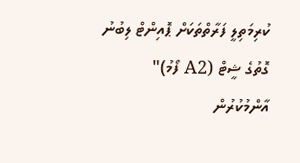ކުރިމަތިލީ ފަރާތްތަކަށް ޕޮއިންޓް ލިބުނު ގޮތުގެ ޝީޓް (A2 ފޯމު)" އާންމުކުރުން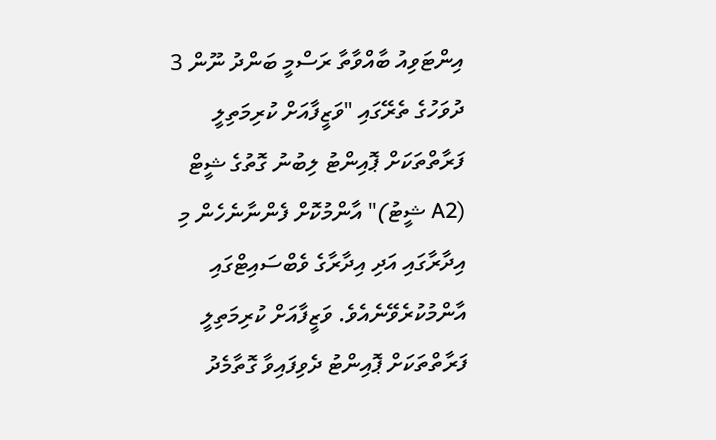އިންޓަވިއު ބާއްވާތާ ރަސްމީ ބަންދު ނޫން 3 ދުވަހުގެ ތެރޭގައި "ވަޒީފާއަށް ކުރިމަތިލީ ފަރާތްތަކަށް ޕޮއިންޓު ލިބުނު ގޮތުގެ ޝީޓް (A2 ޝީޓު)" އާންމުކޮށް ފެންނާނެހެން މި އިދާރާގައި އަދި އިދާރާގެ ވެބްސައިޓްގައި އާންމުކުރެވޭނެއެވެ. ވަޒީފާއަށް ކުރިމަތިލީ ފަރާތްތަކަށް ޕޮއިންޓު ދެވިފައިވާ ގޮތާމެދު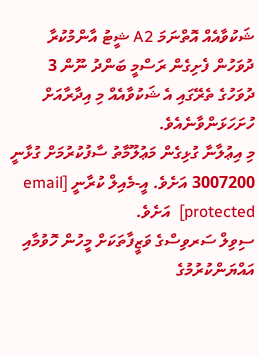ޝަކުވާއެއް އޮތްނަމަ A2 ޝީޓު އާންމުކުރާ ދުވަހުން ފެށިގެން ރަސްމީ ބަންދު ނޫން 3 ދުވަހުގެ ތެރޭގައި އެ ޝަކުވާއެއް މި އިދާރާއަށް ހުށަހަޅަންވާނެއެވެ.
މި އިޢުލާނާ ގުޅިގެން މަޢުލޫމާތު ސާފުކުރުމަށް ގުޅާނީ 3007200 އަށެވެ. އީ-މެއިލް ކުރާނީ [email protected]  އަށެވެ.
ސިވިލް ސަރވިސްގެ ވަޒީފާތަކަށް މީހުން ހޮވުމާއި އައްޔަންކުރުމުގެ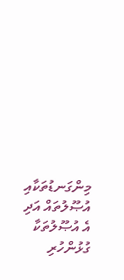މިންގަނޑުތަކާއި އުޞޫލުތައް އަދި އެ އުޞޫލުތަކާ ގުޅުންހުރި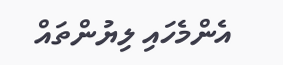އެންމެހައި ލިޔުންތައް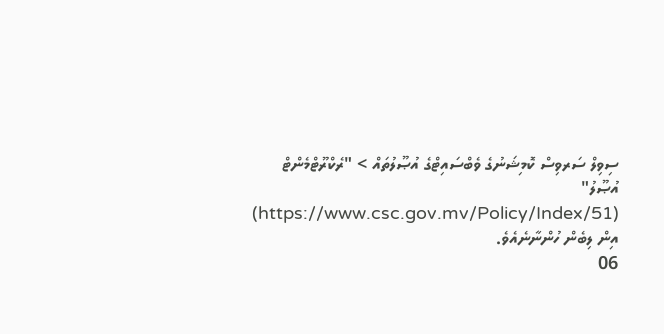ސިވިލް ސަރވިސް ކޮމިޝަނުގެ ވެބްސައިޓްގެ އުޞޫލުތައް > "ރެކްރޫޓްމެންޓް އުޞޫލު" (https://www.csc.gov.mv/Policy/Index/51) އިން ލިބެން ހުންނާނެއެވެ.
06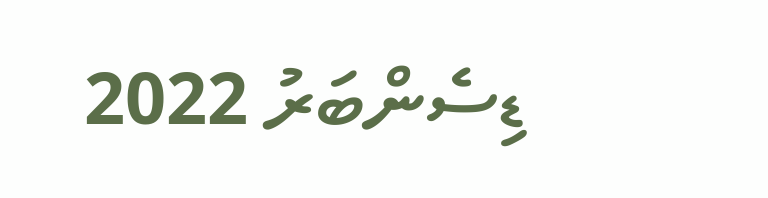ޑިސެންބަރު 2022